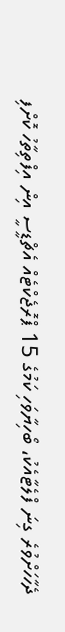ދެހާހަށްވުރެ ގިނަ ފްލެޓާއެކު، ބޯހިޔާވަހި ކަމުގެ 15 ޕްރޮޖެކްޓެއް އެޗްޑީސީ އިން އިފްތިތާހު ކޮށްފި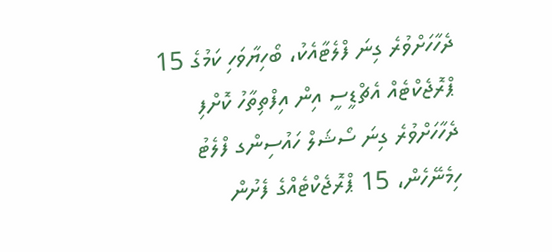ދެހާހަށްވުރެ ގިނަ ފްލެޓާއެކު، ބޯހިޔާވަހި ކަމުގެ 15 ޕްރޮޖެކްޓެއް އެޗްޑީސީ އިން އިފްތިތާހު ކޮށްފި
ދެހާހަށްވުރެ ގިނަ ސޯޝަލް ހައުސިންގ ފްލެޓު ހިމެނޭހެން، 15 ޕްރޮޖެކްޓެއްގެ ފެށުން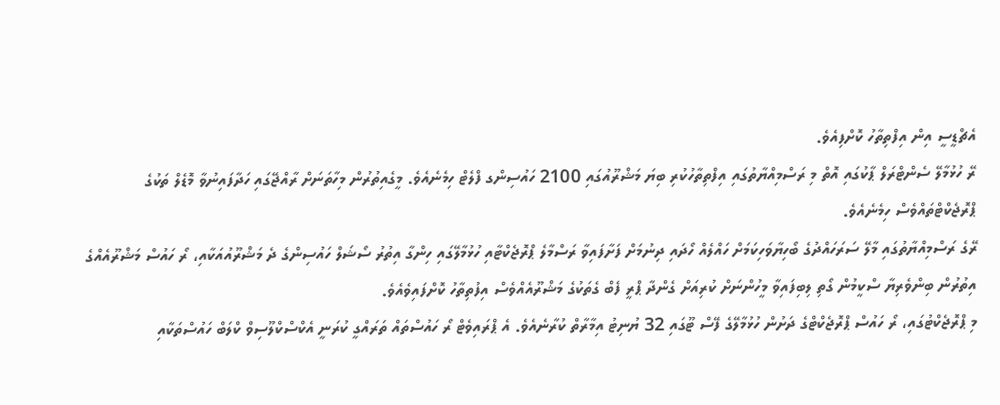އެޗްޑީސީ އިން އިފްތިތާހު ކޮށްފިއެވެ.
ރޭ ހުޅުމާލޭ ސެންޓްރަލް ޕާކުގައި އޮތް މި ރަސްމިއްޔާތުގައި އިފްތިތާހުކުރި ބިޔަ މަޝްރޫއުގައި 2100 ހައުސިންގ ފްލެޓް ހިމެނެއެވެ. މީގެއިތުރުން މިހާތަނަށް ރާއްޖޭގައި ހަދާފައިނުވާ މޮޑެލް ތަކުގެ ޕްރޮޖެކްޓްތައްވެސް ހިމެނެއެވެ.
ރޭގެ ރަސްމިއްޔާތުގައި މާލޭ ސަރަހައްދުގެ ބޯހިޔާވަހިކަމަށް ހައްލެއް ހޯދައި ދިނުމަށް ފަށާފައިވާ ރަސްމާލެ ޕްރޮޖެކްޓާއި ހުޅުމާލޭގައި ހިންގާ އިތުރު ސޯޝަލް ހައުސިންގެ ދެ މަޝްރޫއުއަކާއި، ރޯ ހައުސް މަޝްރޫއެއްގެ އިތުރުން ބިންވެރިޔާ ސްކީމުން ގޯތި ލިބިފައިވާ މީހުންނަށް ކުރިއަށް ގެންދާ ޕްރީ ފެބް ގެތަކުގެ މަޝްރޫއެއްވެސް އިފުތިތާހު ކޮށްފައިވެއެވެ.
މި ޕްރޮޖެކްޓުގައި، ރޯ ހައުސް ޕްރޮޖެކްޓްގެ ދަށުން ހުޅުމާލޭގެ ފޭސް ޓޫގައި 32 ޔުނިޓު އިމާރާތް ކުރާނެއެވެ. އެ ޕްރައިވެޓް ރޯ ހައުސްތައް ތަރައްގީ ކުރަނީ އެކްސްކްލޫސިވް ކްލަބް ހައުސްތަކާއި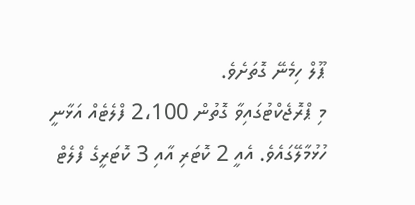ޕޫލް ހިމެނޭ ގޮތަށެވެ.
މި ޕްރޮޖެކްޓުގައިވާ ގޮތުން 2،100 ފްލެޓެއް އަޅާނީ ހުޅުމާލޭގައެވެ. އެއީ 2 ކޮޓަރި އާއި 3 ކޮޓަރީގެ ފްލެޓް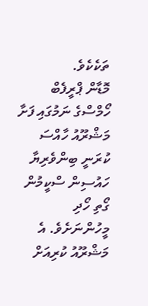ތަކެކެވެ.
މޮޑާން ޕްރީފެބް ހޯމްސްގެ ނަމުގައި ފަށާ މަޝްރޫއު ހާއްސަ ކުރަނީ ބިންވެރިޔާ ހައުސިން ސްކީމުން ގޯތި ހޯދި މީހުންނަށެވެ. އެ މަޝްރޫއު ކުރިއަށް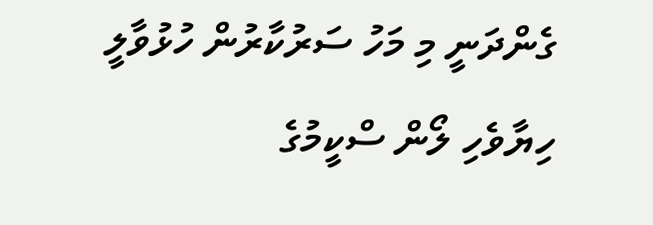ގެންދަނީ މި މަހު ސަރުކާރުން ހުޅުވާލީ ހިޔާވެހި ލޯން ސްކީމުގެ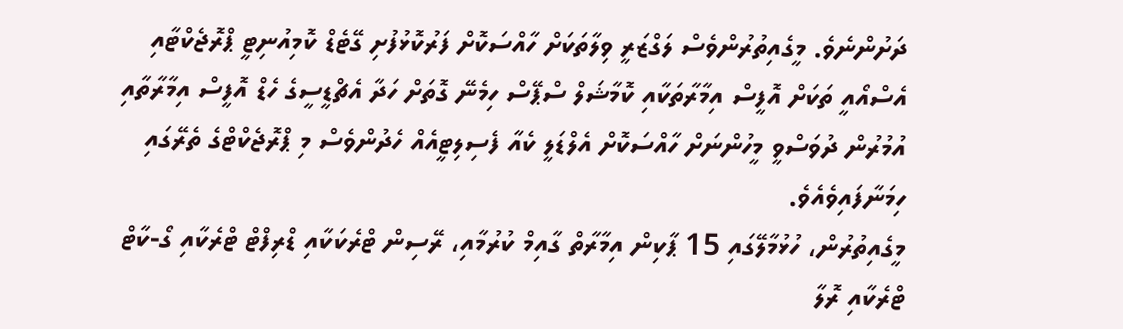ދަށުންނެވެ. މީގެއިތުރުންވެސް ލަގްޒަރީ ވިލާތަކަށް ހާއްސަކޮށް ފަރުކޮޅުފުށި ގޭޓެޑް ކޮމިއުނިޓީ ޕްރޮޖެކްޓާއި އެސްއޯއީ ތަކަށް އޮފީސް އިމާރާތަކާއި ކޮމާޝަލް ސްޕޭސް ހިމެނޭ ގޮތަށް ހަދާ އެޗްޑީސީގެ ހެޑް އޮފީސް އިމާރާތާއި އުމުރުން ދުވަސްވީ މީހުންނަށް ހާއްސަކޮށް އެލްޑަލީ ކެއާ ފެސިލިޓީއެއް ހެދުންވެސް މި ޕްރޮޖެކްޓްގެ ތެރޭގައި ހިމަނާފައިވެއެވެ.
މީގެއިތުރުން، ހުޅުމާލޭގައި 15 ޕާކިން އިމާރާތް ގާއިމް ކުރުމާއި، ރޭސިން ޓްރެކަކާއި ޑްރިފްޓް ޓްރެކާއި ގޯ-ކާޓް ޓްރެކާއި ރޮލާ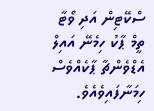ސްކޭޓިން އަދި ވޯޓާ ތީމް ޕާކު ހިމެނޭ އައިލް އެޑްވެންޗާ ޕާކެއްވެސް ހިމަނާފައިވެއެވެ.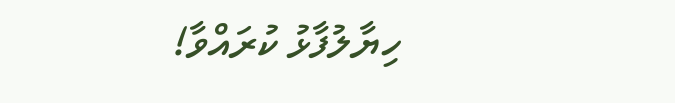ހިޔާލުފާޅު ކުރައްވާ!